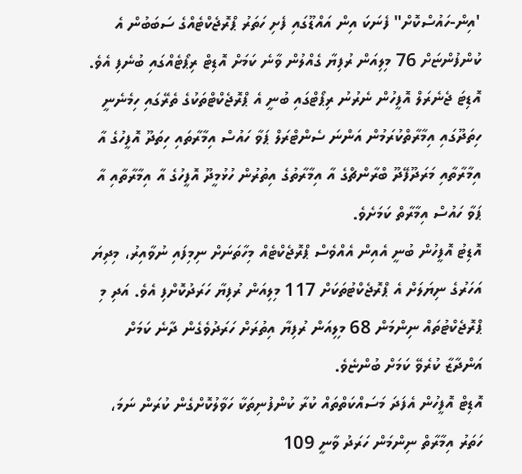'އިން-ހައުސްކޮށް" ފެނަކަ އިން އައްޑޫގައި ފެށި ހަތަރު ޕްރޮޖެކްޓެއްގެ ސަބަބުން އެ ކުންފުންޏަށް 76 މިލިއަން ރުފިޔާ ގެއްލުން ވާނެ ކަމަށް އޮޑިޓް ރިޕޯޓެއްގައި ބުނެފި އެވެ.
އޮޑިޓަ ޖެނެރަލް އޮފީހުން ނެރުނު ރިޕޯޓްގައި ބުނީ އެ ޕްރޮޖެކްޓްތަކުގެ ތެރޭގައި ހިމެނެނީ ހިތަދޫގައި އިމާރާތްކުރަމުން އަންނަ ސެންޓްރަލް ޕަވާ ހައުސް އިމާރާތައި ހިތަދޫ އޮފީހުގެ އާ އިމާރާތާއި މަރަދޫފޭދޫ ބްރާންޗްގެ އާ އިމާރާތުގެ އިތުރުން ހުޅުމީދޫ އޮފީހުގެ އާ އިމާރާތާއި އާ ޕަވާ ހައުސް އިމާރާތް ކަމަށެވެ.
އޮޑިޓު އޮފީހުން ބުނީ އެއިން އެއްވެސް ޕްރޮޖެކްޓެއް މިހާތަނަށް ނިމިފައި ނުވާއިރު، މިދިޔަ އަހަރުގެ ނިޔަލަށް އެ ޕްރޮޖެކްޓުތަކަށް 117 މިލިއަން ރުފިޔާ ހަރަދުކޮށްފި އެވެ. އަދި މި ޕްރޮޖެކްޓުތައް ނިންމަން 68 މިލިއަން ރުފިޔާ އިތުރަށް ހަރަދުވެގެން ދާނެ ކަމަށް އަންދާޒާ ކުރެވޭ ކަމަށް ބުންޏެވެ.
އޮޑިޓް އޮފީހުން އެފަދަ މަސައްކަތްތައް ކުރާ ކުންފުނިތަކާ ހަވާލުކޮށްގެން ކުރަން ނަމަ، ހަތަރު އިމާރާތް ނިންމަން ހަރަދު ވާނީ 109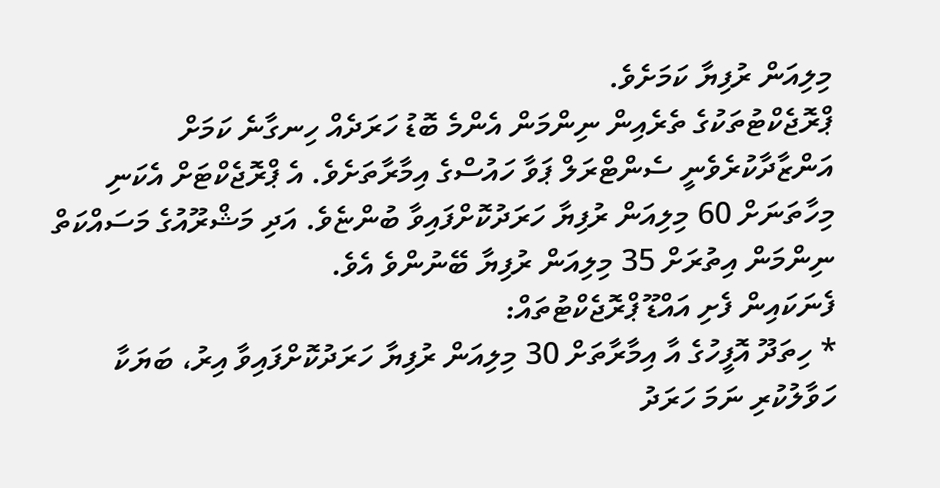މިލިއަން ރުފިޔާ ކަމަށެވެ.
ޕްރޮޖެކްޓުތަކުގެ ތެރެއިން ނިންމަން އެންމެ ބޮޑު ހަރަދެއް ހިނގާނެ ކަމަށް އަންޒާދާކުރެވެނީ ސެންޓްރަލް ޕަވާ ހައުސްގެ އިމާރާތަށެވެ. އެ ޕްރޮޖެކްޓަށް އެކަނި މިހާތަނަށް 60 މިލިއަން ރުފިޔާ ހަރަދުކޮށްފައިވާ ބުންޏެވެ. އަދި މަޝްރޫއުގެ މަސައްކަތް ނިންމަން އިތުރަށް 35 މިލިއަން ރުފިޔާ ބޭނުންވެ އެވެ.
ފެނަކައިން ފެށި އައްޑޫ ޕްރޮޖެކްޓުތައް:
* ހިތަދޫ އޮފީހުގެ އާ އިމާރާތަށް 30 މިލިއަން ރުފިޔާ ހަރަދުކޮށްފައިވާ އިރު، ބަޔަކާ ހަވާލުކުރި ނަމަ ހަރަދު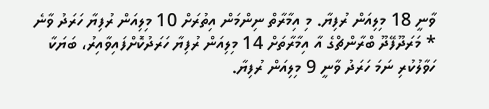ވާނީ 18 މިލިއަން ރުފިޔާ. މި އިމާރާތް ނިންމަން އިތުރަށް 10 މިލިއަން ރުފިޔާ ހަރަދު ވާނެ
* މަރަދޫފޭދޫ ބްރާންޗްގެ އާ އިމާރާތަށް 14 މިލިއަން ރުފިޔާ ހަރަދުކޮށްފައިވާއިރު، ބަޔަކާ ހަވާލުކުރި ނަމަ ހަރަދު ވާނީ 9 މިލިއަން ރުފިޔާ.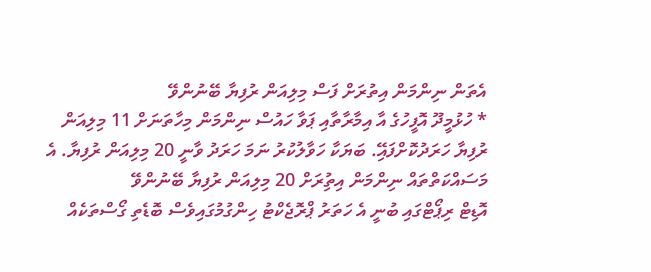އެތަން ނިންމަން އިތުރަށް ފަސް މިލިއަން ރުފިޔާ ބޭނުންވޭ
* ހުޅުމީދޫ އޮފީހުގެ އާ އިމާރާތާއި ޕަވާ ހައުސް ނިންމަން މިހާތަނަށް 11 މިލިއަން ރުފިޔާ ހަރަދުކޮށްފައިޭ. ބަޔަކާ ހަވާލުކުރު ނަމަ ހަރަދު ވާނީ 20 މިލިއަން ރުފިޔާ. އެ މަސައްކަތްތައް ނިންމަން އިތިުރަށް 20 މިލިއަން ރުފިޔާ ބޭނުންވޭ
އޮޑިޓް ރިޕޯޓްގައި ބުނީ އެ ހަތަރު ޕްރޮޖެކްޓު ހިންގުމުގައިވެސް ބޮޑެތި ގޯސްތަކެއް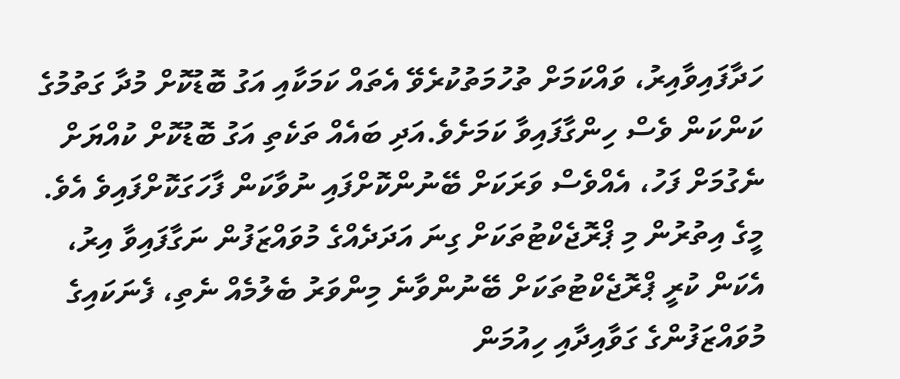ހަދާފައިވާއިރު، ވައްކަމަށް ތުހުމަތުކުރެވޭ އެތައް ކަމަކާއި އަގު ބޮޑުކޮށް މުދާ ގަތުމުގެ ކަންކަން ވެސް ހިންގާފައިވާ ކަމަށެވެ.އަދި ބައެއް ތަކެތި އަގު ބޮޑުކޮށް ކުއްޔަށް ނެގުމަށް ފަހު، އެއްވެސް ވަރަކަށް ބޭނުންކޮށްފައި ނުވާކަން ފާހަގަކޮށްފައިވެ އެވެ.
މީގެ އިތުރުން މި ޕްރޮޖެކްޓުތަކަށް ގިނަ އަދަދެއްގެ މުވައްޒަފުން ނަގާފައިވާ އިރު، އެކަން ކުރީ ޕްރޮޖެކްޓުތަކަށް ބޭނުންވާނެ މިންވަރު ބެލުމެއް ނެތި، ފެނަކައިގެ މުވައްޒަފުންގެ ގަވާއިދާއި ހިއުމަން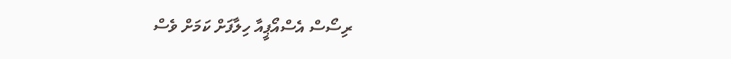ރިސޯސް އެސްއޯޕީއާ ހިލާފަށް ކަމަށް ވެސް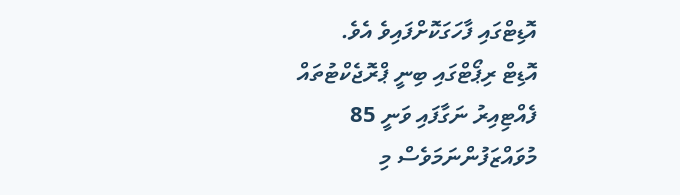އޮޑިޓްގައި ފާހަގަކޮށްފައިވެ އެވެ.
އޮޑިޓް ރިޕޯޓްގައި ބިނީ ޕްރޮޖެކްޓުތައް ފެއްޓިއިރު ނަގާފައި ވަނީ 85 މުވައްޒަފުންނަމަވެސް މި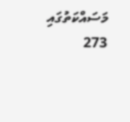މަސައްކަތުގައި 273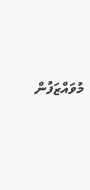މުވައްޒަފުން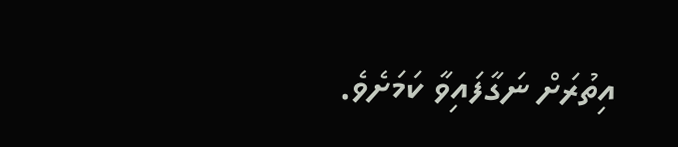އިތުރަށް ނަގާފައިވާ ކަމަށެވެ.